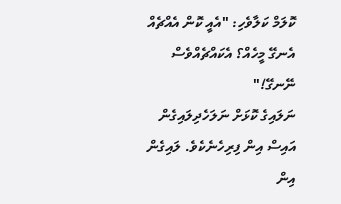ކޮލަމް ކަލާވެހި: "އެއީ ކޮން އެއްޗެއް އެނގޭ މީހެއް؟ އެކައްޗެއްވެސް ނޭނގޭ!"
ނަލައިގެ ކޮޅަށް ނަލަހެދިލައިގެން އައިސް އިން ފިރިހެނެކެވެ. ލައިގެން އިން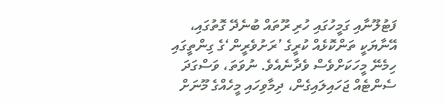ފަޓުލޫނާއި ގަމީހުގައި ހުރި ރޫތައް ބުނެދޭ ގޮތުގައި، އޭނާޔަކީ ތަންކޮޅެއް ކުރީގެ ’ރަށުވެރީން‘ގެ ގިންތީގައި ހިމެނޭ މީހަކަށްވެސް ވެދާނެއެވެ. ނުވަތަ، ވަސްގަދަ ސެންޓެއް ޖަހައިލައިގެން، ދިމާވިހައި މީހެއްގެ މޫނަށް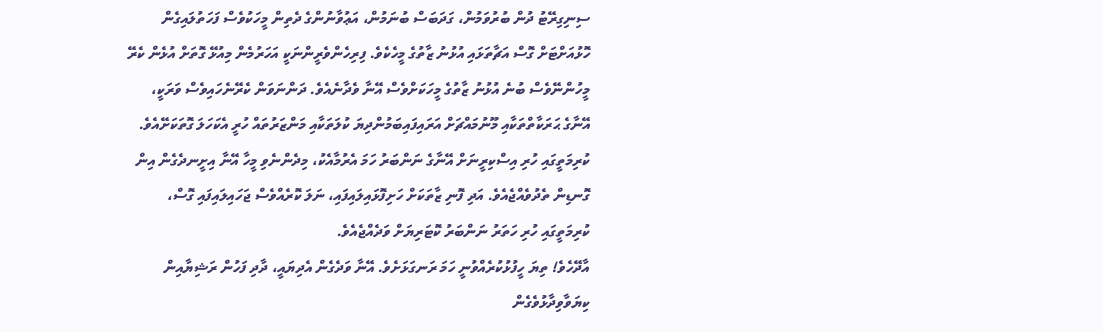ސިނިގިރޭޓު ދުން ބުރުވަމުން، ގަދަބަސް ބުނަމުން، އަޢުވާނުންގެ ދެތިން މީހަކުވެސް ފަހަތުލައިގެން ހޮޅުއަށްޓަށް ގޮސް އަޗާތަޅައި އުޅުނު ޒާތުގެ މީހެކެވެ. ފިރިހެންވެރީންނަކީ އަހަރުމެން މިއުޅޭ ގޮތަށް އުޅެން ކެރޭ މީހުންނޭވެސް ބުނެ އުޅުނު ޒާތުގެ މީހަކަށްވެސް އޭނާ ވެދާނެއެވެ. ދަންނަވަން ކެރޭނެހައިވެސް ވަރަކީ، އޭނާގެ ޙަރަކާތްތަކާއި މޫނުމައްޗަށް އަރައިފައިބަމުންދިޔަ ކުލަތަކާއި މަންޒަރުތައް ހުރީ އެކަހަލަ ގޮތަކަށޭއެވެ.
ކުރިމަތީގައި ހުރި އިސްކިރީނަށް އޭނާގެ ނަންބަރު ހަމަ އެރުމާއެކު، މިދެންނެވި މީހާ އޭނާ އިށީނދެގެން އިން ގޮނޑިން ތެދުވެއްޖެއެވެ. އަދި ފޮނި ޒާތަކަށް ހަށިފޮޅައިލައިފައި، ނަލަ ކޮރެއްވެސް ޖަހައިލައިފައި ގޮސް، ކުރިމަތީގައި ހުރި ހަތަރު ނަންބަރު ކޮޓަރިޔަށް ވަދެއްޖެއެވެ.
އާދޭހެވެ! ތިޔަ ހީފުޅުކުރެއްވުނީ ހަމަ ރަނގަޅަށެވެ. އޭނާ ވަދެގެން އެދިޔައީ، ދާދި ފަހުން ރަޝިޔާއިން ކިޔަވާވިދާޅުވެގެން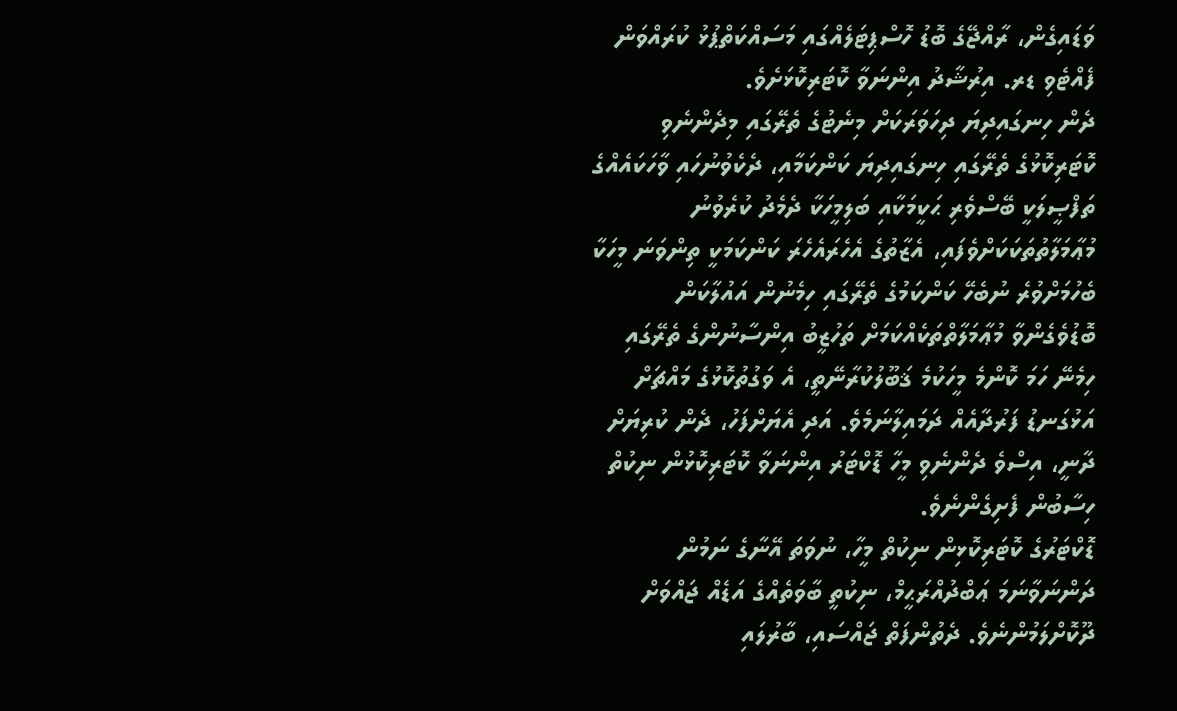ވަޑައިގެން، ރާއްޖޭގެ ބޮޑު ހޮސްޕިޓަލެއްގައި މަސައްކަތްޕުޅު ކުރައްވަން ފެއްޓެވި ޑރ. އިރުޝާދު އިންނަވާ ކޮޓަރިކޮޅަށެވެ.
ދެން ހިނގައިދިޔަ ދިހަވަރަކަށް މިނެޓުގެ ތެރޭގައި މިދެންނެވި ކޮޓަރިކޮޅުގެ ތެރޭގައި ހިނގައިދިޔަ ކަންކަމާއި، ދެކެވުނުހައި ވާހަކައެއްގެ ތަފްޞީލަކީ ބޭސްވެރި ޙަކީމަކާއި ބަލިމީހަކާ ދެމެދު ކުރެވުނު މުޢާމަލާތުތަކަކަށްވެފައި، އެޒާތުގެ އެހެރައެހެރަ ކަންކަމަކީ ތިންވަނަ މީހަކާ ބެހުމަށްވުރެ ނުބެހޭ ކަންކަމުގެ ތެރޭގައި ހިމެނުން އައުލާކަން ބޮޑުވެގެންވާ މުޢާމަލާތްތަކެއްކަމަށް ތަހުޒީބު އިންސާނުންގެ ތެރޭގައި ހިމެނޭ ހަމަ ކޮންމެ މީހަކުމެ ޤަބޫލުކުރާނޭތީ، އެ ވަގުތުކޮޅުގެ މައްޗަށް އަޅުގަނޑު ފަރުދާއެއް ދަމައިލާނަމެވެ. އަދި އެޔަށްފަހު، ދެން ކުރިޔަށް ދާނީ، އިސްވެ ދެންނެވި މީހާ ޑޮކްޓަރު އިންނަވާ ކޮޓަރިކޮޅުން ނިކުތް ހިސާބުން ފެށިގެންނެވެ.
ޑޮކްޓަރުގެ ކޮޓަރިކޮޅިން ނިކުތް މީހާ، ނުވަތަ އޭނާގެ ނަމުން ދަންނަވާނަމަ ޢަބްދުއްރަޙީމް، ނިކުތީ ބާވަތެއްގެ އަޑެއް ޖައްވަށް ދޫކޮށްލަމުންނެވެ. ދެތުންފަތް ޖައްސައި، ބާރުލައި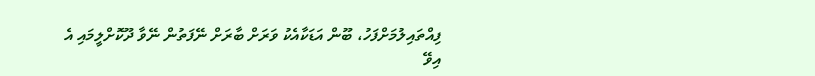ފިއްތައިލުމަށްފަހު، ބޫން އަޑަކާއެކު ވަރަށް ބާރަށް ނޭފަތުން ނޭވާ ދޫކޮށްލީމައި އެ އިވޭ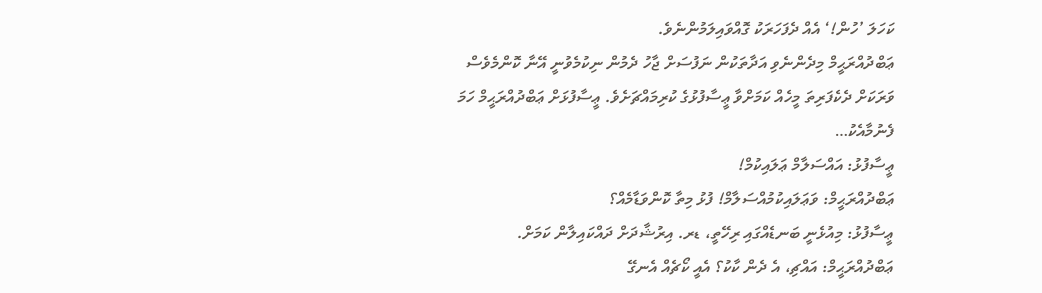ކަހަލަ ’ހުން!‘ އެއް ދެފަހަރަކު ގޮއްވައިލަމުންނެވެ.
ޢަބްދުއްރަޙީމް މިދެންނެވި އަދާތަކުން ނަފުސަށް ޖާހު ދެމުން ނިކުމެވުނީ އޭނާ ކޮންމެވެސް ވަރަކަށް ދެކެފަރިތަ މީހެއް ކަމަށްވާ ޢީސާފުޅުގެ ކުރިމައްޗަށެވެ. ޢީސާފުޅަށް ޢަބްދުއްރަޙީމް ހަމަ ފެނުމާއެކު…
ޢީސާފުޅު: އައްސަލާމް ޢަލައިކުމް!
ޢަބްދުއްރަޙީމް: ވަޢަލައިކުމުއްސަލާމް! ފުޅު މިތާ ކޮންވަޑާމެއް؟
ޢީސާފުޅު: މިއުޅެނީ ބަނޑެއްގައި ރިހޭތީ، ޑރ. އިރުޝާދަށް ދައްކައިލާން ކަމަށް.
ޢަބްދުއްރަޙީމް: އައްޗި، އެ ދެން ކާކު؟ އެއީ ކޯޗެއް އެނގޭ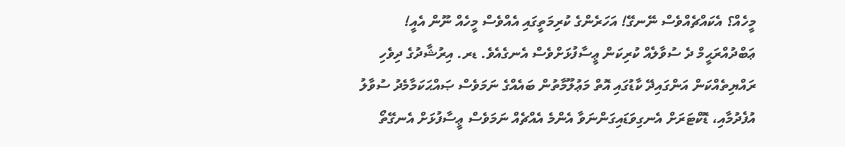މީހެއް؟ އެކައްޗެއްވެސް ނޭނގޭ! އަހަރެންގެ ކުރިމަތީގައި އެއްވެސް މީހެއް ނޫން އެއީ!
ޢަބްދުއްރަޙީމް ދެ ސުވާލެއް ކުރިކަން ޢީސާފުޅަށްވެސް އެނގެއެވެ. ޑރ. އިރުޝާދުގެ ދިވެހި ރައްޔިތެއްކަން އަންގައިދޭ ކާޑުގައި އޮތް މަޢުލޫމާތުން ބައެއްގެ ނަމަވެސް ޞައްޙަކަމާމެދު ސުވާލު އުފެދުމާއި، ޑޮކްޓަރަށް އެނގިވަޑައިގަންނަވާ އެންމެ އެއްޗެއް ނަމަވެސް ޢީސާފުޅަށް އެނގޭތޯ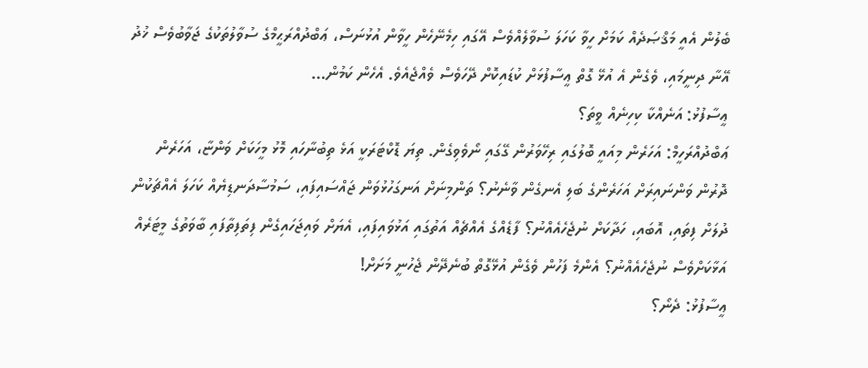ބެލުން އެއީ މަޤްޞަދެއް ކަމަށް ހީވާ ކަހަލަ ސުވާލެއްވެސް އޭގައި ހިމެނޭހެން ހީވާން އުޅުނަސް، ޢަބްދުއްރަޙީމްގެ ސުވާލުތަކުގެ ޖަވާބުވެސް ޚުދު އޭނާ ދިނީމައި، ވެގެން އެ އުޅޭ ގޮތް ޢީސާފުޅަށް ކުޑައިކޮށް ދޭހަވެސް ވެއްޖެއެވެ. އެހެން ކަމުން…
ޢީސާފުޅު: އަނެއްކާ ކިހިނެއް ވީތަ؟
ޢަބްދުއްރަހީމް: އަހަރެން މިއައީ ބޮލުގައި ރިހޭވަރުން ގޭގައި ނޯވެވިގެން. ތިޔަ ޑޮކްޓަރަކީ އަޅެ ތިބުނާހައި މޮޅު މީހަކަށް ވަންޏާ، އަހަރެން ދޮރުން ވަންނައިރަށް އަހަރެންގެ ބަލި އެނގެން ވާނެނު؟ ތަންމިނަށް އަނގަހުޅުވަން ޖައްސައިފައި، ސަމުސާދަނޑިޔެއް ކަހަލަ އެއްޗަކުން ދުލަށް ފިތައި، އޮބައި، ހަދާކަށް ނުޖެހެއެއްނު؟ ފާޑެއްގެ އެއްޗެއް އަތުގައި އަޅުވައިފައި، އެޔަށް ވައިޖަހައިގެން ފިތަފިތާފައި ބާވަތުގެ މީޓަރެއް އަޅާކަށްވެސް ނުޖެހެއެއްނު؟ އެންމެ ފަހުން ވެގެން އުޅޭގޮތް ބުނެދޭން ޖެހުނީ މަށަށް!
ޢީސާފުޅު: ދެނޯ؟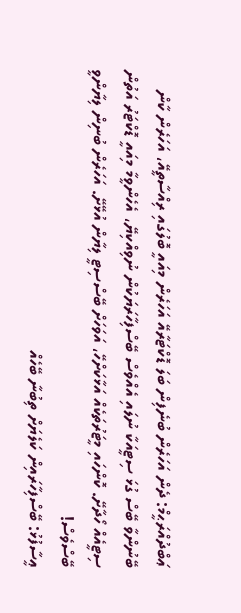ޢަބްދުއްރަޙީމް: ދެން އަހަރެން ބުނެފިން ބަލަ ޑޮކްޓަރާއޭ އަހަރެން މިއައީ ބޮލުގައި ރިއްސާތީއޭ، އަހަރެން ކާން ބޭނުންވާ ބޭސް ގުޅަ ސިޓީއަކާ ނުލައި އެއްވެސް ބޭސްފިހާރަޔަކުން ނުވިއްކިޔޭ، އެހެންވީމާ މިއައީ ޑޮކްޓަރު އަތުން ސިޓީއެއް ހޯދާށޭ. ކޮންހައި މީޓަރުތަކެއް އަޅާކަށްހޭ، އަވަހަށް ބޭސްސިޓީ ލިޔާން އުޅޭށޭ. އަހަރެން ބުނިން ލިޔާންވީ ބޭސްވެސް!
ޢީސާފުޅު: ބޭސްފިހާރައިން ކަލެޔަށް ތިބުނާ ބޭހެއް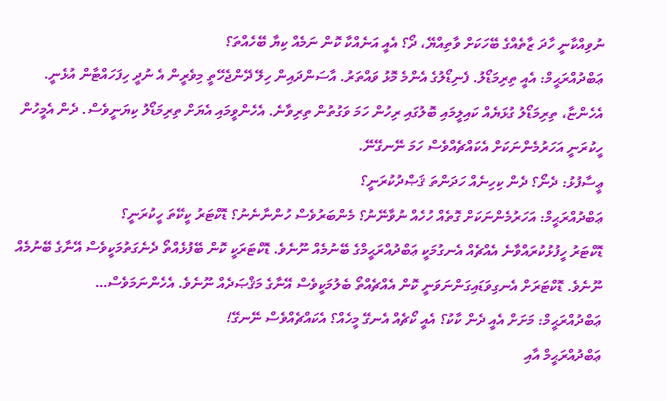ނުވިއްކާނީ ހާދަ ޒާތެއްގެ ބޭހަކަށް ވާތިއްޔޭ، ދޯ؟ އެއީ އަނެއްކާ ކޮން ނަމެއް ކިޔާ ބޭހެއްތަ؟
ޢަބްދުއްރަޙީމް: އެއީ ތިރިމަޑޯލު. ފެނިޑޯލުގެ އެންމެ މޮޅު ވައްތަރު. އާސަންދައިން ހިލޭ ދޭންޖެހޭތީ މިވެރީން އެ ނުދީ ހިފަހައްޓާން އުޅެނީ. އެހެންޏާ، ތިރިމަޑޯލު ގުޅަޔެއް ކައިލީމައި ބޮލުގައި ރިހުން ހަމަ ވަގުތުން ތިރިވާނެ. އެހެންވީމައި އެޔަށް ތިރިމަޑޯލު ކިޔަނީވެސް. ދެން އެމީހުން ހީކުރަނީ އަހަރުމެންނަކަށް އެކައްޗެއްވެސް ހަމަ ނޭނގޭނޭ.
ޢީސާފުޅު: ދެނޯ؟ ދެން ކިހިނެއް ހަދަންތަ ޤަޞްދުކުރަނީ؟
ޢަބްދުއްރަޙީމް: އަހަރުމެންނަކަށް ގޮތެއް ހުހެއް ނުވާނޭނު؟ މެންބަރުވެސް ހުންނާނެނު؟ ޑޮކްޓަރު ކީކޭތަ ހީކުރަނީ؟
ޑޮކްޓަރު ހީފުޅުކުރައްވާނެ އެއްޗެއް އެނގުމަކީ ޢަބްދުއްރަޙީމްގެ ބޭނުމެއް ނޫނެވެ. ޑޮކްޓަރަކީ ކޮން ބޭފުޅެއްތޯ ދެނެގަތުމަކީވެސް އޭނާގެ ބޭނުމެއް ނޫނެވެ. ޑޮކްޓަރަށް އެނގިވަޑައިގަންނަވަނީ ކޮން އެއްޗެއްތޯ ބެލުމަކީވެސް އޭނާގެ މަޤްޞަދެއް ނޫނެވެ. އެހެންނަމަވެސް…
ޢަބްދުއްރަޙީމް: މަށަށް އެއީ ދެން ކާކު؟ އެއީ ކޯޗެއް އެނގޭ މީހެއް؟ އެކައްޗެއްވެސް ނޭނގޭ!
ޢަބްދުއްރަޙީމް އާއި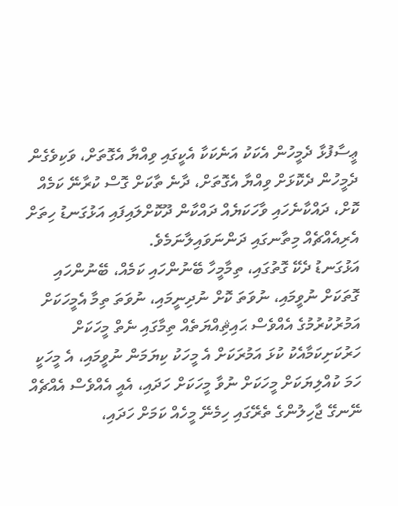ޢީސާފުޅާ ދެމީހުން އެކަކު އަނެކަކާ އެކީގައި ވިއްޔާ އެގޮތަށް، ވަކިވެގެން ދެމީހުން ދެކޮޅަށް ވިއްޔާ އެގޮތަށް، ދާނެ ތާކަށް ގޮސް ކުރާނޭ ކަމެއް ކޮށް، ދައްކާނެހައި ވާހަކަޔެއް ދައްކާން ދޫކޮށްލައިފައި އަޅުގަނޑު ހިތަށް އެރިއެއްޗެއް މިތާނގައި ދަންނަވައިލާނަމެވެ.
އަޅުގަނޑު ދެކޭ ގޮތުގައި، ތިމާމީހާ ބޭނުންހައި ކަމެއް، ބޭނުންހައި ގޮތަކަށް ނުވީމައި، ނުވަތަ ކޮށް ނުދިނީމައި، ނުވަތަ ތިމާ އެމީހަކަށް އަމުރުކުރުމުގެ އެއްވެސް ޙައިޘިއްޔަތެއް ތިމާގައި ނެތް މީހަކަށް ހަރުކަށިކަމާއެކު ކުޅަ އަމުރަކަށް އެ މީހަކު ކިޔަމަން ނުވީމައި، އެ މީހަކީ ހަމަ ކުއްލިޔަކަށް މީހަކަށް ނުވާ މީހަކަށް ހަދައި، އެއީ އެއްވެސް އެއްޗެއް ނޭނގޭ ޖާހިލުންގެ ތެރޭގައި ހިމެނޭ މީހެއް ކަމަށް ހަދައި،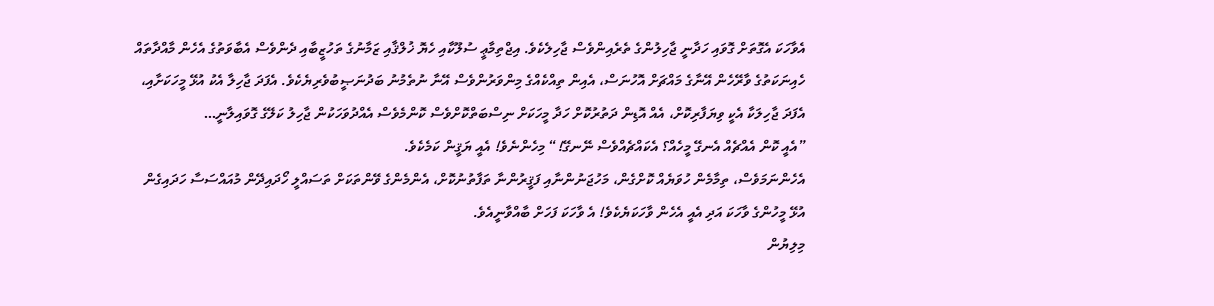އެވާހަކަ އެގޮތަށް ގޮވައި ހަދާނީ ޖާހިލުންގެ ތެރެއިންވެސް ޖާހިލެކެވެ. އިޖްތިމާޢީ ސުލޫކާއި ހެޔޮ ޚުލްޤާއި ޒަމާނުގެ ތަހުޒީބާއި ދެންވެސް އެބާވަތުގެ އެހެން މާއްދާތައް ހެއިނަކަތުގެ ވާރޭހެން އޭނާގެ މައްޗަށް އޮހުނަސް، އެއިން ތިއްކެއްގެ މިންވަރުންވެސް އޭނާ ނުތެމުނު ބަދުނަޞީބުވެރިޔެކެވެ. އެފަދަ ޖާހިލާ އެކު އުޅޭ މީހަކަށާއި، އެފަދަ ޖާހިލަކާ އެކީ ވިޔަފާރިކޮށް، އެއް އޮޑިން ދަތުރުކޮށް ހަދާ މީހަކަށް ނިސްބަތްކޮށްވެސް ކޮންމެވެސް އެއްދުވަހަކުން ޖާހިލު ކަލޭގެ ގޮވައިލާނީ…
”އެއީ ކޮން އެއްޗެއް އެނގޭ މީހެއް؟ އެކައްޗެއްވެސް ނޭނގޭ!“ މިހެންނެވެ! އެއީ ޔަޤީން ކަމެކެވެ.
އެހެންނަމަވެސް، ތިމާމެން ހުވަޔެއް ކޮށްގެން، މަހުޖަނުންނާއި ފަޤީރުންނާ ތަފާތުނުކޮށް، އެންމެންގެ ވޭންތަކަށް ތަސައްލީ ހޯދައިދޭން މުއައްސަސާ ހަދައިގެން އުޅޭ މީހުންގެ ވާހަކަ އަދި އެއީ އެހެން ވާހަކަޔެކެވެ! އެ ވާހަކަ ފަހަށް ބާއްވާނީއެވެ.
މިލިޔުން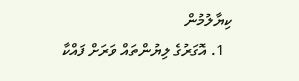ކިޔާލުމުން
  1. އޮގަރުގެ ލިޔުންތައް ވަރަށް ފައްކާ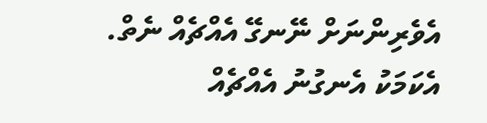އެވެރިންނަށް ނޭނގޭ އެއްޗެއް ނެތް. އެކަމަކު އެނގުނު އެއްޗެއް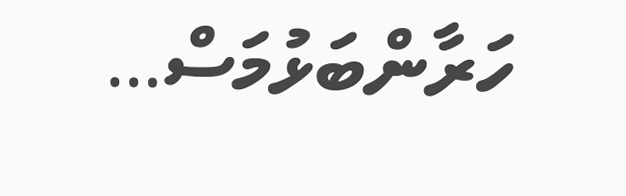ހަރާންބަޅުމަސް…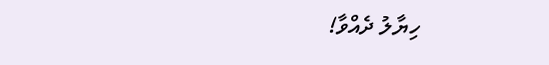ހިޔާލު ދެއްވާ!